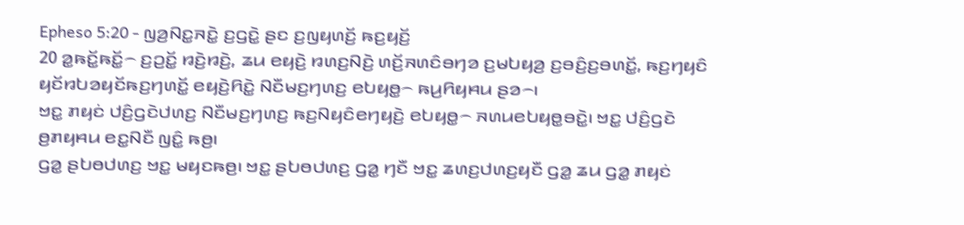Epheso 5:20 - ꤜꤤ꤬ꤡꤢ꤭ꤏꤢꤧ꤭ ꤢ꤬ꤞꤢꤧ꤭ ꤔꤢ ꤢ꤬ꤜꤟꤛꤢꤩ꤬ ꤒꤢ꤬ꤟꤢꤩ꤬
20 ꤤ꤭ꤒꤢꤩ꤭ꤒꤢꤩ꤭꤮ ꤢ꤬ꤑꤢꤩ꤭ ꤙꤢꤧ꤬ꤙꤢꤧ꤬, ꤘꤣ ꤕꤟꤢꤧ꤬ ꤙꤛꤢ꤬ꤡꤢꤧ꤬ ꤛꤢꤩ꤬ꤏꤛꤢꤨꤋꤚꤤ ꤢ꤬ꤗꤝꤟꤤ꤬ ꤢ꤬ꤋꤢꤨ꤬ꤢ꤬ꤋꤛꤢꤩ꤭, ꤒꤢ꤬ꤚꤟꤢꤨ ꤟꤢꤩꤙꤝꤤꤟꤢꤩꤒꤢ꤬ꤚꤛꤢꤩ꤭ ꤕꤟꤢꤧ꤬ꤖꤢꤧ꤭ ꤡꤢꤪꤗꤢ꤬ꤚꤛꤢ꤬ ꤕꤝꤟꤥ꤭꤮ ꤒꤣ꤬ꤖꤟꤌꤣ ꤔꤤ꤮꤯
ꤠꤢ꤭ ꤊꤟꤢꤦ ꤓꤢꤨ꤬ꤞꤢꤧꤓꤛꤢ꤬ ꤡꤢꤪꤗꤢ꤬ꤚꤛꤢ꤬ ꤒꤢ꤬ꤡꤟꤢꤨꤕꤚꤟꤢꤧ꤬ ꤕꤝꤟꤥ꤭꤮ ꤏꤛꤣꤕꤝꤟꤥ꤭ꤋꤢꤧ꤭꤯ ꤠꤢ꤭ ꤓꤢꤨ꤬ꤞꤢꤧ ꤥ꤬ꤊꤟꤌꤣ ꤕꤢ꤭ꤡꤢꤪ ꤜꤢꤨ꤭ ꤒꤥ꤬꤯
ꤞꤤ꤭ ꤔꤝꤥꤓꤛꤢ꤬ ꤠꤢ꤭ ꤗꤟꤢꤒꤥ꤬꤯ ꤠꤢ꤭ ꤔꤝꤥꤓꤛꤢ꤬ ꤞꤤ꤭ ꤚꤢꤪ ꤠꤢ꤭ ꤘꤛꤢ꤬ꤓꤛꤢ꤬ꤟꤢꤪ ꤞꤤ꤭ ꤘꤣ ꤞꤤ꤭ ꤊꤟꤢꤦ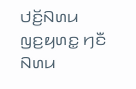ꤓꤢꤩ꤬ꤡꤛꤣ ꤜꤢ꤬ꤟꤛꤢ꤭ ꤚꤢꤪ ꤡꤛꤣ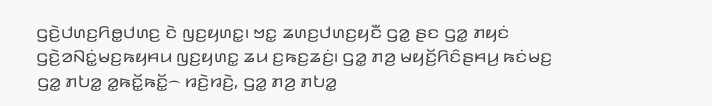ꤞꤢꤧ꤬ꤓꤛꤢ꤬ꤖꤥ꤭ꤓꤛꤢ꤬ ꤢꤧ ꤜꤢ꤬ꤟꤛꤢ꤭꤯ ꤠꤢ꤭ ꤘꤛꤢ꤬ꤓꤛꤢ꤬ꤟꤢꤪ ꤞꤤ꤭ ꤔꤢ ꤞꤤ꤭ ꤊꤟꤢꤦ ꤞꤢꤧ꤬ꤤꤡꤢꤦ꤭ꤗꤢ꤬ꤒꤟꤌꤣ ꤜꤢ꤬ꤟꤛꤢ꤭ ꤘꤣ ꤢ꤬ꤒꤢ꤬ꤘꤢꤦ꤬꤯ ꤞꤤ꤭ ꤊꤤ꤬ ꤗꤟꤢꤩ꤬ꤖꤢꤨꤔꤌꤣ꤬ ꤒꤢꤦꤗꤢ꤬ ꤞꤤ꤭ ꤊꤝꤤ꤭ ꤤ꤭ꤒꤢꤩ꤭ꤒꤢꤩ꤭꤮ ꤙꤢꤧ꤬ꤙꤢꤧ꤬, ꤞꤤ꤭ ꤊꤤ꤬ ꤊꤝꤤ꤭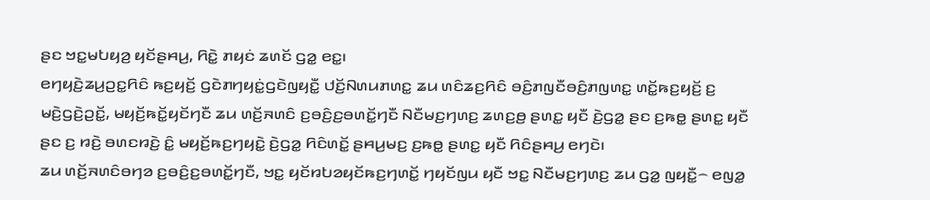ꤔꤢ ꤠꤢ꤭ꤗꤝꤟꤤ꤬ ꤟꤢꤩꤔꤌꤣ꤬, ꤖꤢꤧ꤭ ꤊꤟꤢꤦ ꤘꤛꤢꤩ ꤞꤤ꤭ ꤕꤢ꤭꤯
ꤕꤚꤟꤢꤧ꤬ꤘꤣ꤬ꤑꤢ꤭ꤖꤢꤨ ꤒꤢ꤬ꤟꤢꤩ꤬ ꤞꤢꤧꤊꤚꤟꤢꤦ꤭ꤞꤢꤧꤜꤟꤢꤪ꤭ ꤓꤢꤩ꤬ꤡꤛꤣꤊꤛꤢ꤭ ꤘꤣ ꤛꤢꤨꤘꤢ꤬ꤖꤢꤨ ꤋꤢꤨ꤬ꤊꤜꤢꤪꤋꤢꤨ꤬ꤊꤜꤛꤢ꤭ ꤛꤢꤩ꤭ꤒꤢ꤬ꤟꤢꤩ꤬ ꤢ꤬ ꤗꤢꤧ꤬ꤞꤢꤧ꤬ꤑꤢꤩ꤭, ꤗꤟꤢꤩ꤬ꤒꤢꤩ꤭ꤟꤢꤩꤚꤢꤪ ꤘꤣ ꤛꤢꤩ꤬ꤏꤛꤢꤨ ꤢ꤬ꤋꤢꤨ꤬ꤢ꤬ꤋꤛꤢꤩ꤭ꤚꤢꤪ ꤡꤢꤪꤗꤢ꤬ꤚꤛꤢ꤬ ꤘꤛꤢ꤬ꤥ꤬ ꤔꤛꤢ꤭ ꤟꤢꤪ ꤢꤧ꤬ꤞꤤ꤭ ꤔꤢ ꤢ꤬ꤒꤥ꤭ ꤔꤛꤢ꤭ ꤟꤢꤪ ꤔꤢ ꤢ꤬ ꤙꤢꤧ꤬ ꤋꤛꤢꤙꤢꤧ꤬ ꤢꤨ꤭ ꤗꤟꤢꤩ꤬ꤒꤢ꤬ꤚꤟꤢꤧ꤭ ꤢꤧ꤬ꤞꤤ꤭ ꤖꤢꤨꤛꤢꤩ꤭ ꤔꤌꤣ꤬ꤗꤢ꤬ ꤢ꤬ꤒꤥ꤭ ꤔꤛꤢ꤭ ꤟꤢꤪ ꤖꤢꤨꤔꤌꤣ꤬ ꤕꤚꤢꤧ꤯
ꤘꤣ ꤛꤢꤩ꤬ꤏꤛꤢꤨꤋꤚꤤ ꤢ꤬ꤋꤢꤨ꤬ꤢ꤬ꤋꤛꤢꤩ꤭ꤚꤢꤪ, ꤠꤢ꤭ ꤟꤢꤩꤙꤝꤤꤟꤢꤩꤒꤢ꤬ꤚꤛꤢꤩ꤭ ꤚꤟꤢꤩꤜꤣ ꤟꤢꤪ ꤠꤢ꤭ ꤡꤢꤪꤗꤢ꤬ꤚꤛꤢ꤬ ꤘꤣ ꤞꤤ꤭ ꤜꤟꤢꤪ꤭꤮ ꤕꤜꤤ꤭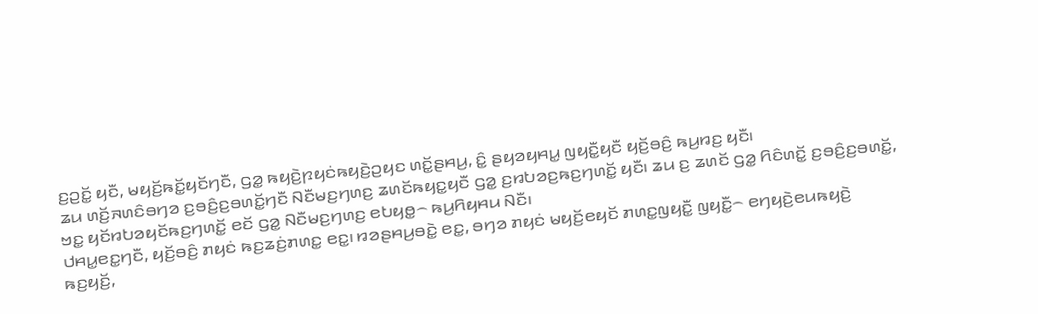ꤢ꤬ꤑꤢꤩ꤭ ꤟꤢꤪ, ꤗꤟꤢꤩ꤬ꤒꤢꤩ꤭ꤟꤢꤩꤚꤢꤪ, ꤞꤤ꤭ ꤒꤟꤢꤧ꤬ꤐꤟꤢꤦꤒꤟꤢꤧ꤬ꤑꤟꤢ ꤛꤢꤩ꤭ꤔꤌꤣ꤬, ꤢꤨ꤭ ꤔꤟꤤꤟꤌꤣ꤭ ꤜꤟꤢꤪ꤭ꤟꤢꤪ ꤟꤢꤩ꤬ꤋꤢꤨ꤬ ꤒꤣ꤬ꤙꤢ꤬ ꤟꤢꤪ꤯
ꤘꤣ ꤛꤢꤩ꤬ꤏꤛꤢꤨꤋꤚꤤ ꤢ꤬ꤋꤢꤨ꤬ꤢ꤬ꤋꤛꤢꤩ꤭ꤚꤢꤪ ꤡꤢꤪꤗꤢ꤬ꤚꤛꤢ꤬ ꤘꤛꤢꤩꤒꤟꤢ꤭ꤟꤢꤪ ꤞꤤ꤭ ꤢ꤬ꤙꤝꤤꤢ꤬ꤒꤢ꤬ꤚꤛꤢꤩ꤭ ꤟꤢꤪ꤯ ꤘꤣ ꤢ꤬ ꤘꤛꤢꤩ ꤞꤤ꤭ ꤖꤢꤨꤛꤢꤩ꤭ ꤢ꤬ꤋꤢꤨ꤬ꤢ꤬ꤋꤛꤢꤩ꤭, ꤠꤢ꤭ ꤟꤢꤩꤙꤝꤤꤟꤢꤩꤒꤢ꤬ꤚꤛꤢꤩ꤭ ꤕꤢꤩ ꤞꤤ꤭ ꤡꤢꤪꤗꤢ꤬ꤚꤛꤢ꤬ ꤕꤝꤟꤥ꤭꤮ ꤒꤣ꤬ꤖꤟꤌꤣ ꤡꤢꤪ꤯
ꤓꤌꤣ꤭ꤕꤢ꤭ꤚꤢꤪ, ꤟꤢꤩ꤬ꤋꤢꤨ꤬ ꤊꤟꤢꤦ ꤒꤢ꤬ꤘꤢꤦ꤬ꤊꤛꤢ꤭ ꤕꤢ꤭꤯ ꤙꤤꤔꤌꤣ꤬ꤋꤢꤧ꤭ ꤕꤢ꤭, ꤋꤚꤤ ꤊꤟꤢꤦ ꤗꤟꤢꤩ꤬ꤕꤟꤢꤩ ꤊꤛꤢ꤭ꤜꤟꤢꤪ꤭ ꤜꤟꤢꤪ꤭꤮ ꤕꤚꤟꤢꤧ꤬ꤕꤣꤒꤟꤢꤧ꤬ ꤒꤢ꤬ꤟꤢꤩ꤬,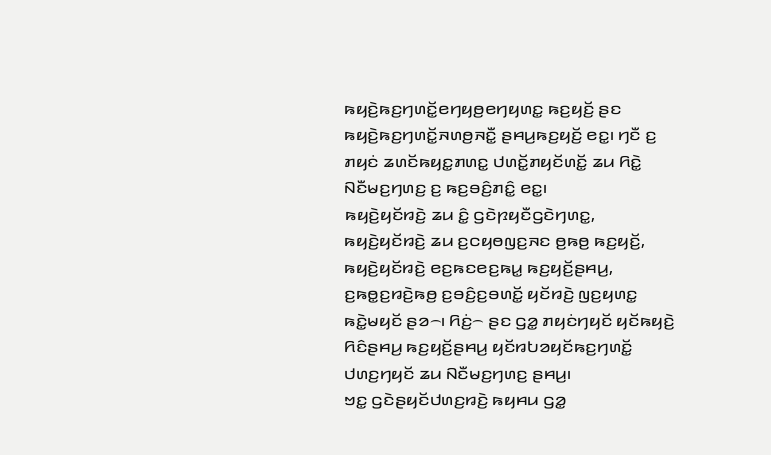ꤒꤟꤢꤧ꤬ꤒꤢ꤬ꤚꤛꤢꤩ꤭ꤕꤚꤟꤥ꤬ꤕꤚꤟꤛꤢ꤭ ꤒꤢ꤬ꤟꤢꤩ꤬ ꤔꤢ ꤒꤟꤢꤧ꤬ꤒꤢ꤬ꤚꤛꤢꤩ꤭ꤏꤛꤥ꤬ꤏꤢꤪ꤭ ꤔꤌꤣ꤬ꤒꤢ꤬ꤟꤢꤩ꤬ ꤕꤢ꤭꤯ ꤚꤢꤪ ꤢ꤬ ꤊꤟꤢꤦ ꤘꤛꤢꤩꤒꤟꤢ꤭ꤊꤛꤢ꤭ ꤓꤛꤢꤩ꤭ꤊꤟꤢꤩꤛꤢꤩ꤭ ꤘꤣ ꤖꤢꤧ꤭ ꤡꤢꤪꤗꤢ꤬ꤚꤛꤢ꤬ ꤢ꤬ ꤒꤢ꤬ꤋꤢꤨ꤬ꤊꤢꤨ꤭ ꤕꤢ꤭꤯
ꤒꤟꤢꤧ꤬ꤟꤢꤩꤙꤢꤧ꤬ ꤘꤣ ꤢꤨ꤭ ꤞꤢꤧꤐꤟꤢꤪꤞꤢꤧꤚꤛꤢ꤭, ꤒꤟꤢꤧ꤬ꤟꤢꤩꤙꤢꤧ꤬ ꤘꤣ ꤢ꤬ꤍꤟꤥꤜꤢ꤬ꤏꤢ ꤥ꤬ꤒꤥ꤬ ꤒꤢ꤬ꤟꤢꤩ꤬, ꤒꤟꤢꤧ꤬ꤟꤢꤩꤙꤢꤧ꤬ ꤕꤢ꤬ꤒꤢꤕꤢ꤬ꤒꤣ꤭ ꤒꤢ꤬ꤟꤢꤩ꤬ꤔꤌꤣ꤬, ꤢ꤬ꤒꤥ꤭ꤢ꤬ꤙꤢꤧ꤬ꤒꤥ꤬ ꤢ꤬ꤋꤢꤨ꤬ꤢ꤬ꤋꤛꤢꤩ꤭ ꤟꤢꤩꤙꤢꤧ꤬ ꤜꤢ꤬ꤟꤛꤢ꤭ ꤒꤢꤧ꤭ꤗꤟꤢꤩ ꤔꤤ꤮꤯ ꤖꤢꤦ꤬꤮ ꤔꤢ ꤞꤤ꤭ ꤊꤟꤢꤦꤚꤟꤢꤩ ꤟꤢꤩꤒꤟꤢꤧ꤬ ꤖꤢꤨꤔꤌꤣ꤬ ꤒꤢ꤬ꤟꤢꤩ꤬ꤔꤌꤣ꤬ ꤟꤢꤩꤙꤝꤤꤟꤢꤩꤒꤢ꤬ꤚꤛꤢꤩ꤭ ꤓꤛꤢ꤬ꤚꤟꤢꤩ ꤘꤣ ꤡꤢꤪꤗꤢ꤬ꤚꤛꤢ꤬ ꤔꤌꤣ꤬꤯
ꤠꤢ꤭ ꤞꤢꤧꤔꤟꤢꤩꤓꤛꤢ꤬ꤙꤢꤧ꤬ ꤒꤟꤌꤣ ꤞꤤ꤭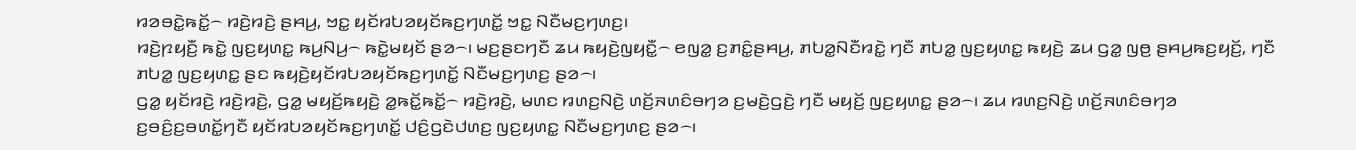ꤙꤤꤋꤢꤧ꤭ꤒꤢꤩ꤭꤮ ꤙꤢꤧ꤬ꤙꤢꤧ꤬ ꤔꤌꤣ꤬, ꤠꤢ꤭ ꤟꤢꤩꤙꤝꤤꤟꤢꤩꤒꤢ꤬ꤚꤛꤢꤩ꤭ ꤠꤢ꤭ ꤡꤢꤪꤗꤢ꤬ꤚꤛꤢ꤬꤯
ꤙꤢꤧ꤬ꤐꤟꤢꤪ꤬ ꤒꤢꤧ꤭ ꤜꤢ꤬ꤟꤛꤢ꤭ ꤒꤣ꤬ꤡꤣ꤬꤮ ꤒꤢꤧ꤭ꤗꤟꤢꤩ ꤔꤤ꤮꤯ ꤗꤢ꤬ꤔꤢꤚꤢꤪ ꤘꤣ ꤒꤟꤢꤧ꤬ꤜꤟꤢꤪ꤭꤮ ꤕꤜꤤ꤭ ꤢ꤬ꤊꤢꤨ꤭ꤔꤌꤣ꤬, ꤊꤝꤤ꤭ꤡꤢꤪꤙꤢꤧ꤭ ꤚꤢꤪ ꤊꤝꤤ꤭ ꤜꤢ꤬ꤟꤛꤢ꤭ ꤒꤟꤢꤧ꤬ ꤘꤣ ꤞꤤ꤭ ꤜꤥ꤬ ꤔꤌꤣ꤬ꤒꤢ꤬ꤟꤢꤩ꤬, ꤚꤢꤪ ꤊꤝꤤ꤭ ꤜꤢ꤬ꤟꤛꤢ꤭ ꤔꤢ ꤒꤟꤢꤧ꤬ꤟꤢꤩꤙꤝꤤꤟꤢꤩꤒꤢ꤬ꤚꤛꤢꤩ꤭ ꤡꤢꤪꤗꤢ꤬ꤚꤛꤢ꤬ ꤔꤤ꤮꤯
ꤞꤤ꤭ ꤟꤢꤩꤙꤢꤧ꤬ ꤙꤢꤧ꤬ꤙꤢꤧ꤬, ꤞꤤ꤭ ꤗꤟꤢꤩ꤬ꤒꤟꤢꤧ꤬ ꤤ꤭ꤒꤢꤩ꤭ꤒꤢꤩ꤭꤮ ꤙꤢꤧ꤬ꤙꤢꤧ꤬, ꤗꤛꤢ ꤙꤛꤢ꤬ꤡꤢꤧ꤬ ꤛꤢꤩ꤬ꤏꤛꤢꤨꤋꤚꤤ ꤢ꤬ꤗꤢꤧ꤬ꤞꤢꤧ꤬ ꤚꤢꤪ ꤗꤟꤢꤩ꤬ ꤜꤢ꤬ꤟꤛꤢ꤭ ꤔꤤ꤮꤯ ꤘꤣ ꤙꤛꤢ꤬ꤡꤢꤧ꤬ ꤛꤢꤩ꤬ꤏꤛꤢꤨꤋꤚꤤ ꤢ꤬ꤋꤢꤨ꤬ꤢ꤬ꤋꤛꤢꤩ꤭ꤚꤢꤪ ꤟꤢꤩꤙꤝꤤꤟꤢꤩꤒꤢ꤬ꤚꤛꤢꤩ꤭ ꤓꤢꤨ꤬ꤞꤢꤧꤓꤛꤢ꤬ ꤜꤢ꤬ꤟꤛꤢ꤭ ꤡꤢꤪꤗꤢ꤬ꤚꤛꤢ꤬ ꤔꤤ꤮꤯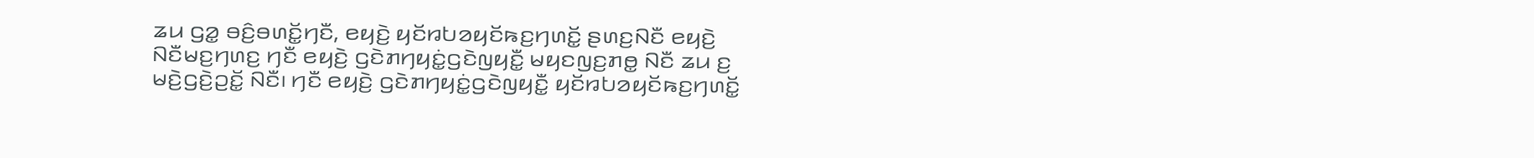ꤘꤣ ꤞꤤ꤭ ꤋꤢꤨ꤬ꤋꤛꤢꤩ꤭ꤚꤢꤪ, ꤕꤟꤢꤧ꤬ ꤟꤢꤩꤙꤝꤤꤟꤢꤩꤒꤢ꤬ꤚꤛꤢꤩ꤭ ꤔꤛꤢ꤬ꤡꤢꤪ ꤕꤟꤢꤧ꤬ ꤡꤢꤪꤗꤢ꤬ꤚꤛꤢ꤬ ꤚꤢꤪ ꤕꤟꤢꤧ꤬ ꤞꤢꤧꤊꤚꤟꤢꤦ꤭ꤞꤢꤧꤜꤟꤢꤪ꤭ ꤗꤟꤢꤜꤢ꤬ꤊꤥ꤭ ꤡꤢꤪ ꤘꤣ ꤢ꤬ ꤗꤢꤧ꤬ꤞꤢꤧ꤬ꤑꤢꤩ꤭ ꤡꤢꤪ꤯ ꤚꤢꤪ ꤕꤟꤢꤧ꤬ ꤞꤢꤧꤊꤚꤟꤢꤦ꤭ꤞꤢꤧꤜꤟꤢꤪ꤭ ꤟꤢꤩꤙꤝꤤꤟꤢꤩꤒꤢ꤬ꤚꤛꤢꤩ꤭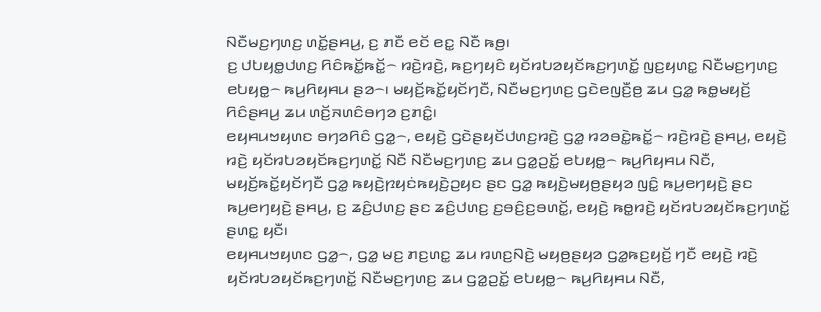ꤡꤢꤪꤗꤢ꤬ꤚꤛꤢ꤬ ꤛꤢꤩ꤭ꤔꤌꤣ꤬, ꤢ꤬ ꤊꤢꤪ ꤕꤢꤩ ꤕꤢ꤭ ꤡꤢꤪ ꤒꤥ꤬꤯
ꤢ꤬ ꤓꤝꤟꤥ꤭ꤓꤛꤢ꤬ ꤖꤢꤨꤒꤢꤩ꤭ꤒꤢꤩ꤭꤮ ꤙꤢꤧ꤬ꤙꤢꤧ꤬, ꤒꤢ꤬ꤚꤟꤢꤨ ꤟꤢꤩꤙꤝꤤꤟꤢꤩꤒꤢ꤬ꤚꤛꤢꤩ꤭ ꤜꤢ꤬ꤟꤛꤢ꤭ ꤡꤢꤪꤗꤢ꤬ꤚꤛꤢ꤬ ꤕꤝꤟꤥ꤭꤮ ꤒꤣ꤬ꤖꤟꤌꤣ ꤔꤤ꤮꤯ ꤗꤟꤢꤩ꤬ꤒꤢꤩ꤭ꤟꤢꤩꤚꤢꤪ, ꤡꤢꤪꤗꤢ꤬ꤚꤛꤢ꤬ ꤞꤢꤧꤕꤜꤢꤪ꤬ꤥ꤬ ꤘꤣ ꤞꤤ꤭ ꤒꤥ꤭ꤗꤟꤢꤩ꤬ ꤖꤢꤨꤔꤌꤣ꤬ ꤘꤣ ꤛꤢꤩ꤬ꤏꤛꤢꤨꤋꤚꤤ ꤢ꤬ꤊꤢꤨ꤭꤯
ꤕꤟꤌꤣꤠꤟꤛꤢ ꤋꤚꤤꤖꤢꤨ ꤞꤤ꤭꤮, ꤕꤟꤢꤧ꤬ ꤞꤢꤧꤔꤟꤢꤩꤓꤛꤢ꤬ꤙꤢꤧ꤬ ꤞꤤ꤭ ꤙꤤꤋꤢꤧ꤭ꤒꤢꤩ꤭꤮ ꤙꤢꤧ꤬ꤙꤢꤧ꤬ ꤔꤌꤣ꤬, ꤕꤟꤢꤧ꤬ ꤙꤢꤧ꤬ ꤟꤢꤩꤙꤝꤤꤟꤢꤩꤒꤢ꤬ꤚꤛꤢꤩ꤭ ꤡꤢꤪ ꤡꤢꤪꤗꤢ꤬ꤚꤛꤢ꤬ ꤘꤣ ꤞꤤ꤭ꤑꤢꤩ꤭ ꤕꤝꤟꤥ꤭꤮ ꤒꤣ꤬ꤖꤟꤌꤣ ꤡꤢꤪ, ꤗꤟꤢꤩ꤬ꤒꤢꤩ꤭ꤟꤢꤩꤚꤢꤪ ꤞꤤ꤭ ꤒꤟꤢꤧ꤬ꤐꤟꤢꤦꤒꤟꤢꤧ꤬ꤑꤟꤢ ꤔꤢ ꤞꤤ꤭ ꤒꤟꤢꤧ꤬ꤗꤟꤥ꤬ꤔꤟꤤ ꤜꤢꤨ꤭ ꤒꤣ꤬ꤕꤚꤟꤢꤧ꤬ ꤔꤢ ꤒꤣ꤬ꤕꤚꤟꤢꤧ꤬ ꤔꤌꤣ꤬, ꤢ꤬ ꤘꤢꤨ꤬ꤓꤛꤢ꤬ ꤔꤢ ꤘꤢꤨ꤬ꤓꤛꤢ꤬ ꤢ꤬ꤋꤢꤨ꤬ꤢ꤬ꤋꤛꤢꤩ꤭, ꤕꤟꤢꤧ꤬ ꤒꤥ꤭ꤙꤢꤧ꤬ ꤟꤢꤩꤙꤝꤤꤟꤢꤩꤒꤢ꤬ꤚꤛꤢꤩ꤭ ꤔꤛꤢ꤭ ꤟꤢꤪ꤯
ꤕꤟꤌꤣꤠꤟꤛꤢ ꤞꤤ꤭꤮, ꤞꤤ꤭ ꤗꤢ꤬ ꤊꤢ꤬ꤛꤢ꤭ ꤘꤣ ꤙꤛꤢ꤬ꤡꤢꤧ꤬ ꤗꤟꤥ꤬ꤔꤟꤤ ꤞꤤ꤭ꤒꤢ꤬ꤟꤢꤩ꤬ ꤚꤢꤪ ꤕꤟꤢꤧ꤬ ꤙꤢꤧ꤬ ꤟꤢꤩꤙꤝꤤꤟꤢꤩꤒꤢ꤬ꤚꤛꤢꤩ꤭ ꤡꤢꤪꤗꤢ꤬ꤚꤛꤢ꤬ ꤘꤣ ꤞꤤ꤭ꤑꤢꤩ꤭ ꤕꤝꤟꤥ꤭꤮ ꤒꤣ꤬ꤖꤟꤌꤣ ꤡꤢꤪ,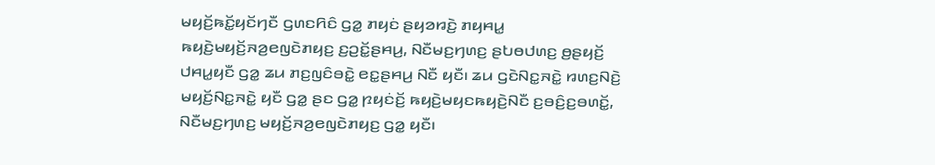ꤗꤟꤢꤩ꤬ꤒꤢꤩ꤭ꤟꤢꤩꤚꤢꤪ ꤞꤛꤢꤖꤢꤨ ꤞꤤ꤭ ꤊꤟꤢꤦ ꤔꤟꤤꤙꤢꤧ꤬ ꤊꤟꤌꤣ꤭ ꤒꤟꤢꤧ꤬ꤗꤟꤢꤩ꤬ꤏꤤ꤬ꤕꤜꤢꤧꤊꤟꤢ꤬ ꤢ꤬ꤑꤢꤩ꤭ꤔꤌꤣ꤬, ꤡꤢꤪꤗꤢ꤬ꤚꤛꤢ꤬ ꤔꤝꤥꤓꤛꤢ꤬ ꤥ꤬ꤔꤟꤢꤩ꤬ ꤓꤌꤣ꤭ꤟꤢꤪ ꤞꤤ꤭ ꤘꤣ ꤊꤢ꤬ꤜꤢꤨꤋꤢꤧ꤭ ꤕꤢ꤭ꤔꤌꤣ꤬ ꤡꤢꤪ ꤟꤢꤪ꤯ ꤘꤣ ꤞꤢꤧꤡꤢ꤭ꤏꤢꤧ꤭ ꤙꤛꤢ꤬ꤡꤢꤧ꤬ ꤗꤟꤢꤩ꤬ꤡꤢ꤭ꤏꤢꤧ꤭ ꤟꤢꤪ ꤞꤤ꤭ ꤔꤢ ꤞꤤ꤭ ꤐꤟꤢꤦꤢꤩ꤬ ꤒꤟꤢꤧ꤬ꤗꤟꤢꤒꤟꤢꤧ꤬ꤡꤢꤪ ꤢ꤬ꤋꤢꤨ꤬ꤢ꤬ꤋꤛꤢꤩ꤭, ꤡꤢꤪꤗꤢ꤬ꤚꤛꤢ꤬ ꤗꤟꤢꤩ꤬ꤏꤤ꤬ꤕꤜꤢꤧꤊꤟꤢ꤬ ꤞꤤ꤭ ꤟꤢꤪ꤯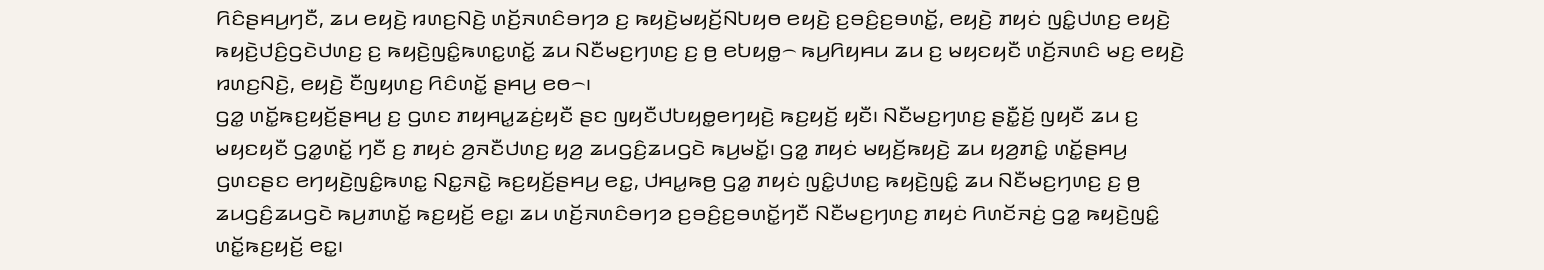ꤖꤢꤨꤔꤌꤣ꤬ꤚꤢꤪ, ꤘꤣ ꤕꤟꤢꤧ꤬ ꤙꤛꤢ꤬ꤡꤢꤧ꤬ ꤛꤢꤩ꤬ꤏꤛꤢꤨꤋꤚꤤ ꤢ꤬ ꤒꤟꤢꤧ꤬ꤗꤟꤢꤩ꤬ꤡꤝꤟꤥ ꤕꤟꤢꤧ꤬ ꤢ꤬ꤋꤢꤨ꤬ꤢ꤬ꤋꤛꤢꤩ꤭, ꤕꤟꤢꤧ꤬ ꤊꤟꤢꤦ ꤜꤢꤨ꤭ꤓꤛꤢ꤬ ꤕꤟꤢꤧ꤬ ꤒꤟꤢꤧ꤬ꤓꤢꤨ꤬ꤞꤢꤧꤓꤛꤢ꤬ ꤢ꤬ ꤒꤟꤢꤧ꤬ꤜꤢꤨ꤭ꤒꤛꤢ꤭ꤛꤢꤩ꤭ ꤘꤣ ꤡꤢꤪꤗꤢ꤬ꤚꤛꤢ꤬ ꤢ꤬ ꤥ꤬ ꤕꤝꤟꤥ꤭꤮ ꤒꤣ꤬ꤖꤟꤌꤣ ꤘꤣ ꤢ꤬ ꤗꤟꤢꤟꤢꤪ ꤛꤢꤩ꤬ꤏꤛꤢꤨ ꤗꤢ꤬ ꤕꤟꤢꤧ꤬ ꤙꤛꤢ꤬ꤡꤢꤧ꤬, ꤕꤟꤢꤧ꤬ ꤢꤪꤜꤟꤛꤢ꤬ ꤖꤢꤨꤛꤢꤩ꤭ ꤔꤌꤣ꤬ ꤕꤥ꤮꤯
ꤞꤤ꤭ ꤛꤢꤩ꤭ꤒꤢ꤬ꤟꤢꤩ꤬ꤔꤌꤣ꤬ ꤢ꤬ ꤞꤛꤢ ꤊꤟꤌꤣ꤭ꤘꤢꤦ꤬ꤟꤢꤪ ꤔꤢ ꤜꤟꤢꤪꤓꤝꤟꤥ꤭ꤕꤚꤟꤢꤧ꤬ ꤒꤢ꤬ꤟꤢꤩ꤬ ꤟꤢꤪ꤯ ꤡꤢꤪꤗꤢ꤬ꤚꤛꤢ꤬ ꤔꤢꤪ꤭ꤢꤩ꤬ ꤜꤟꤢꤪ ꤘꤣ ꤢ꤬ ꤗꤟꤢꤟꤢꤪ ꤞꤤ꤭ꤛꤢꤩ꤭ ꤚꤢꤪ ꤢ꤬ ꤊꤟꤢꤦ ꤤ꤬ꤏꤢꤪꤓꤛꤢ꤬ ꤟꤤ꤬ ꤘꤣꤞꤢꤨ꤬ꤘꤣꤞꤢꤧ ꤒꤣ꤬ꤗꤢꤩ꤭꤯ ꤞꤤ꤭ ꤊꤟꤢꤦ ꤗꤟꤢꤩ꤬ꤒꤟꤢꤧ꤬ ꤘꤣ ꤟꤤ꤬ꤊꤢꤨ꤭ ꤛꤢꤩ꤭ꤔꤌꤣ꤬ ꤞꤛꤢꤔꤢ ꤕꤚꤟꤢꤧ꤬ꤜꤢꤨ꤭ꤒꤛꤢ꤭ ꤡꤢ꤭ꤏꤢꤧ꤭ ꤒꤢ꤬ꤟꤢꤩ꤬ꤔꤌꤣ꤬ ꤕꤢ꤭, ꤓꤌꤣ꤭ꤒꤥ꤬ ꤞꤤ꤭ ꤊꤟꤢꤦ ꤜꤢꤨ꤭ꤓꤛꤢ꤬ ꤒꤟꤢꤧ꤬ꤜꤢꤨ꤭ ꤘꤣ ꤡꤢꤪꤗꤢ꤬ꤚꤛꤢ꤬ ꤢ꤬ ꤥ꤬ ꤘꤣꤞꤢꤨ꤬ꤘꤣꤞꤢꤧ ꤒꤣ꤬ꤊꤛꤢꤩ꤭ ꤒꤢ꤬ꤟꤢꤩ꤬ ꤕꤢ꤭꤯ ꤘꤣ ꤛꤢꤩ꤬ꤏꤛꤢꤨꤋꤚꤤ ꤢ꤬ꤋꤢꤨ꤬ꤢ꤬ꤋꤛꤢꤩ꤭ꤚꤢꤪ ꤡꤢꤪꤗꤢ꤬ꤚꤛꤢ꤬ ꤊꤟꤢꤦ ꤖꤛꤢꤩꤏꤢꤦ꤬ ꤞꤤ꤭ ꤒꤟꤢꤧ꤬ꤜꤢꤨ꤭ ꤛꤢꤩ꤭ꤒꤢ꤬ꤟꤢꤩ꤬ ꤕꤢ꤭꤯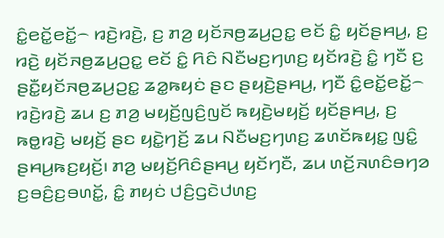ꤢꤨ꤭ꤕꤢꤩ꤭ꤕꤢꤩ꤭꤮ ꤙꤢꤧ꤬ꤙꤢꤧ꤬, ꤢ꤬ ꤊꤤ꤬ ꤟꤢꤩꤏꤥ꤬ꤘꤣ꤬ꤑꤢ꤭ ꤕꤢꤩ ꤢꤨ꤭ ꤟꤢꤩꤔꤌꤣ꤬, ꤢ꤬ ꤙꤢꤧ꤬ ꤟꤢꤩꤏꤥ꤬ꤘꤣ꤬ꤑꤢ꤭ ꤕꤢꤩ ꤢꤨ꤭ ꤖꤢꤨ ꤡꤢꤪꤗꤢ꤬ꤚꤛꤢ꤬ ꤟꤢꤩꤙꤢꤧ꤬ ꤢꤨ꤭ ꤚꤢꤪ ꤢ꤬ ꤔꤢꤪ꤭ꤟꤢꤩꤏꤥ꤬ꤘꤣ꤬ꤑꤢ꤭ ꤘꤤ꤭ꤒꤟꤢꤦ ꤔꤢ ꤔꤟꤢꤧ꤬ꤔꤌꤣ꤬, ꤚꤢꤪ ꤢꤨ꤭ꤕꤢꤩ꤭ꤕꤢꤩ꤭꤮ ꤙꤢꤧ꤬ꤙꤢꤧ꤬ ꤘꤣ ꤢ꤬ ꤊꤤ꤬ ꤗꤟꤢꤩ꤬ꤜꤢꤨ꤬ꤜꤢꤩ ꤒꤟꤢꤧ꤬ꤗꤟꤢꤩ꤬ ꤟꤢꤩꤔꤌꤣ꤬, ꤢ꤬ ꤒꤥ꤭ꤙꤢꤧ꤬ ꤗꤟꤢꤩ꤬ ꤔꤢ ꤟꤢꤧ꤭ꤚꤢꤩ꤬ ꤘꤣ ꤡꤢꤪꤗꤢ꤬ꤚꤛꤢ꤬ ꤘꤛꤢꤩꤒꤟꤢ꤭ ꤜꤢꤨ꤭ ꤔꤌꤣ꤬ꤒꤢ꤬ꤟꤢꤩ꤬꤯ ꤊꤤ꤬ ꤗꤟꤢꤩ꤬ꤖꤢꤨꤔꤌꤣ꤬ ꤟꤢꤩꤚꤢꤪ, ꤘꤣ ꤛꤢꤩ꤬ꤏꤛꤢꤨꤋꤚꤤ ꤢ꤬ꤋꤢꤨ꤬ꤢ꤬ꤋꤛꤢꤩ꤭, ꤢꤨ꤭ ꤊꤟꤢꤦ ꤓꤢꤨ꤬ꤞꤢꤧꤓꤛꤢ꤬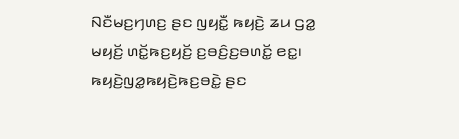ꤡꤢꤪꤗꤢ꤬ꤚꤛꤢ꤬ ꤔꤢ ꤜꤟꤢꤪ꤭ ꤒꤟꤢꤧ꤬ ꤘꤣ ꤞꤤ꤭ ꤗꤟꤢꤩ꤬ ꤛꤢꤩ꤭ꤒꤢ꤬ꤟꤢꤩ꤬ ꤢ꤬ꤋꤢꤨ꤬ꤢ꤬ꤋꤛꤢꤩ꤭ ꤕꤢ꤭꤯ ꤒꤟꤢꤧ꤬ꤜꤤ꤭ꤒꤟꤢꤧ꤬ꤒꤢ꤬ꤋꤢꤧ꤭ ꤔꤢ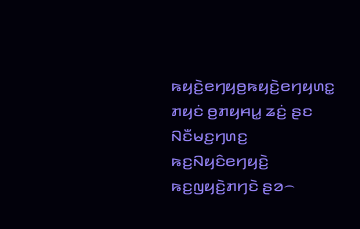ꤒꤟꤢꤧ꤬ꤕꤚꤟꤥ꤬ꤒꤟꤢꤧ꤬ꤕꤚꤟꤛꤢ꤭ ꤊꤟꤢꤦ ꤥ꤬ꤊꤟꤌꤣ꤭ ꤘꤢꤦ꤬ ꤔꤢ ꤡꤢꤪꤗꤢ꤬ꤚꤛꤢ꤬ ꤒꤢ꤬ꤡꤟꤢꤨꤕꤚꤟꤢꤧ꤬ ꤒꤢ꤬ꤜꤟꤢꤧ꤬ꤊꤚꤢꤧ ꤔꤤ꤮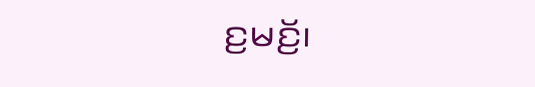ꤢ꤬ꤗꤢꤩ꤬꤯